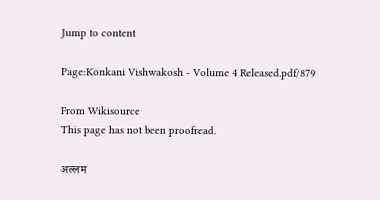Jump to content

Page:Konkani Vishwakosh - Volume 4 Released.pdf/879

From Wikisource
This page has not been proofread.

अल्लम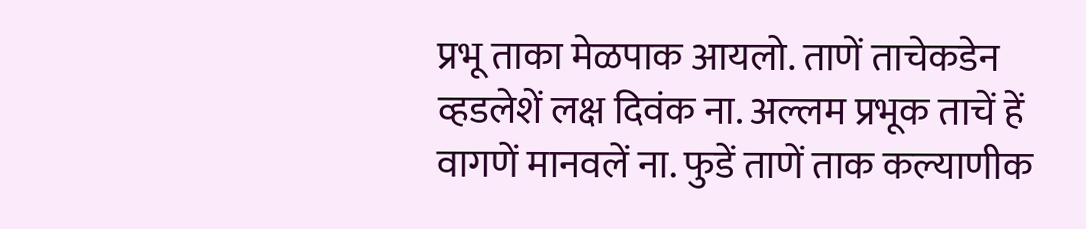प्रभू ताका मेळपाक आयलो. ताणें ताचेकडेन व्हडलेशें लक्ष दिवंक ना. अल्लम प्रभूक ताचें हें वागणें मानवलें ना. फुडें ताणें ताक कल्याणीक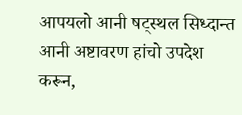आपयलो आनी षट्स्थल सिध्दान्त आनी अष्टावरण हांचो उपदेश करून,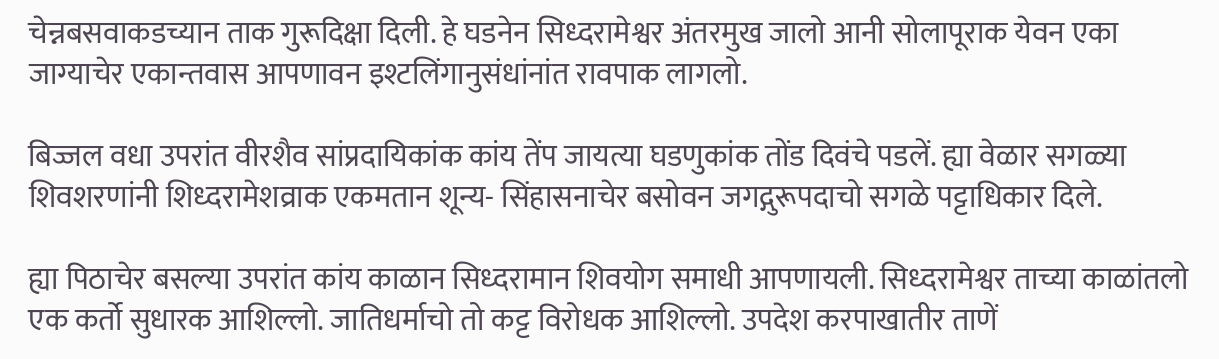चेन्नबसवाकडच्यान ताक गुरूदिक्षा दिली. हे घडनेन सिध्दरामेश्वर अंतरमुख जालो आनी सोलापूराक येवन एका जाग्याचेर एकान्तवास आपणावन इश्टलिंगानुसंधांनांत रावपाक लागलो.

बिज्जल वधा उपरांत वीरशैव सांप्रदायिकांक कांय तेंप जायत्या घडणुकांक तोंड दिवंचे पडलें. ह्या वेळार सगळ्या शिवशरणांनी शिध्दरामेशव्राक एकमतान शून्य- सिंहासनाचेर बसोवन जगद्गुरूपदाचो सगळे पट्टाधिकार दिले.

ह्या पिठाचेर बसल्या उपरांत कांय काळान सिध्दरामान शिवयोग समाधी आपणायली. सिध्दरामेश्वर ताच्या काळांतलो एक कर्तो सुधारक आशिल्लो. जातिधर्माचो तो कट्ट विरोधक आशिल्लो. उपदेश करपाखातीर ताणें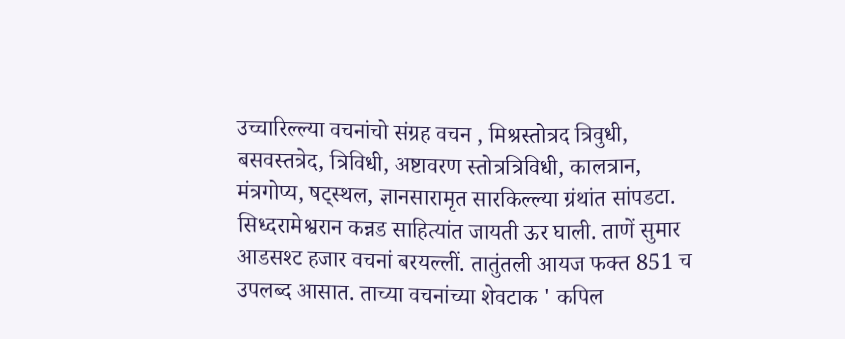उच्चारिल्ल्या वचनांचो संग्रह वचन , मिश्रस्तोत्रद त्रिवुधी, बसवस्तत्रेद, त्रिविधी, अष्टावरण स्तोत्रत्रिविधी, कालत्रान, मंत्रगोप्य, षट्स्थल, ज्ञानसारामृत सारकिल्ल्या ग्रंथांत सांपडटा. सिध्दरामेश्वरान कन्नड साहित्यांत जायती ऊर घाली. ताणें सुमार आडसश्ट हजार वचनां बरयल्लीं. तातुंतली आयज फक्त 851 च उपलब्द आसात. ताच्या वचनांच्या शेवटाक ' कपिल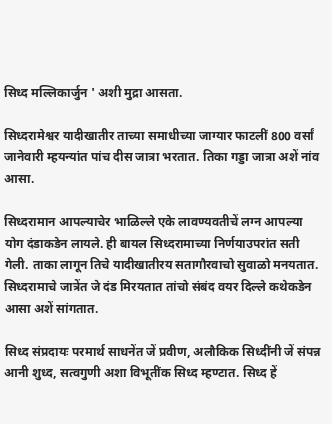सिध्द मल्लिकार्जुन ' अशी मुद्रा आसता.

सिध्दरामेश्वर यादीखातीर ताच्या समाधीच्या जाग्यार फाटलीं 800 वर्सां जानेवारी म्हयन्यांत पांच दीस जात्रा भरतात. तिका गड्डा जात्रा अशें नांव आसा.

सिध्दरामान आपल्याचेर भाळिल्ले एके लावण्यवतीचें लग्न आपल्या योग दंडाकडेन लायले. ही बायल सिध्दरामाच्या निर्णयाउपरांत सती गेली. ताका लागून तिचे यादीखातीरय सतागौरवाचो सुवाळो मनयतात. सिध्दरामाचे जात्रेंत जे दंड मिरयतात तांचो संबंद वयर दिल्ले कथेकडेन आसा अशें सांगतात.

सिध्द संप्रदायः परमार्थ साधनेंत जें प्रवीण, अलौकिक सिध्दींनी जें संपन्न आनी शुध्द, सत्वगुणी अशा विभूतींक सिध्द म्हण्टात. सिध्द हें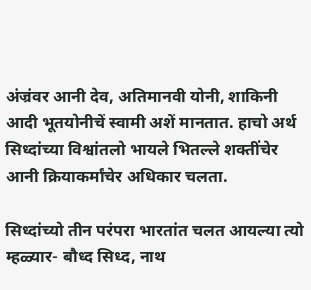अंज्रंवर आनी देव, अतिमानवी योनी, शाकिनी आदी भूतयोनीचें स्वामी अशें मानतात. हाचो अर्थ सिध्दांच्या विश्वांतलो भायले भितल्ले शक्तींचेर आनी क्रियाकर्मांचेर अधिकार चलता.

सिध्दांच्यो तीन परंपरा भारतांत चलत आयल्या त्यो म्हळ्यार- बौध्द सिध्द, नाथ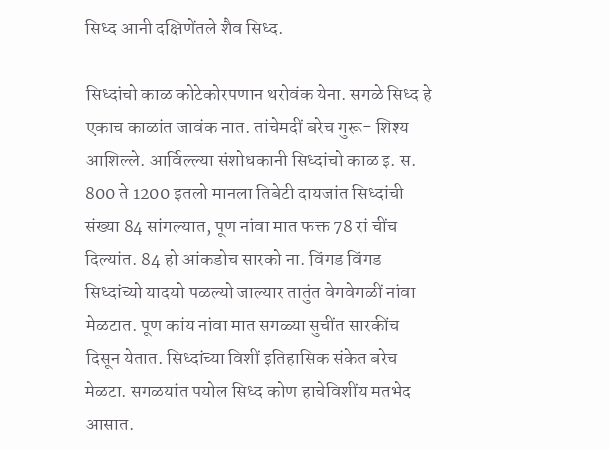सिध्द आनी दक्षिणेंतले शैव सिध्द.

सिध्दांचो काळ कोटेकोरपणान थरोवंक येना. सगळे सिध्द हे एकाच काळांत जावंक नात. तांचेमदीं बरेच गुरू- शिश्य आशिल्ले. आर्विल्ल्या संशोधकानी सिध्दांचो काळ इ. स. 800 ते 1200 इतलो मानला तिबेटी दायजांत सिध्दांची संख्या 84 सांगल्यात, पूण नांवा मात फक्त 78 रां चींच दिल्यांत. 84 हो आंकडोच सारको ना. विंगड विंगड सिध्दांच्यो यादयो पळल्यो जाल्यार तातुंत वेगवेगळीं नांवा मेळटात. पूण कांय नांवा मात सगळ्या सुचींत सारकींच दिसून येतात. सिध्दांच्या विशीं इतिहासिक संकेत बरेच मेळटा. सगळयांत पयोल सिध्द कोण हाचेविशींय मतभेद आसात.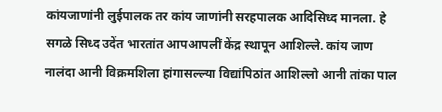कांयजाणांनी लुईपालक तर कांय जाणांनी सरहपालक आदिसिध्द मानला. हे सगळे सिध्द उदेंत भारतांत आपआपलीं केंद्र स्थापून आशिल्ले. कांय जाण नालंदा आनी विक्रमशिला हांगासल्ल्या विद्यांपिठांत आशिल्लो आनी तांका पाल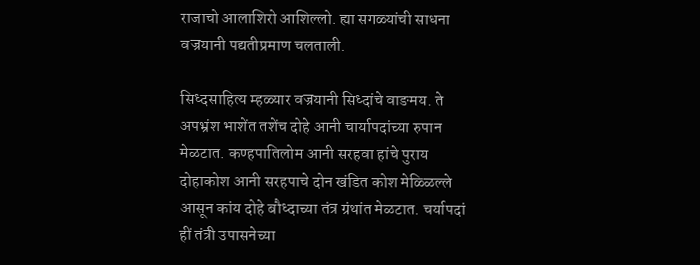राजाचो आलाशिरो आशिल्लो. ह्या सगळ्यांची साधना वज्रयानी पद्यतीप्रमाण चलताली.

सिध्दसाहित्य म्हळ्यार वज्रयानी सिध्दांचे वाङमय. ते अपभ्रंश भाशेंत तशेंच दोहे आनी चार्यापदांच्या रुपान मेळटात. कण्हपातिलोम आनी सरहवा हांचे पुराय दोहाकोश आनी सरहपाचे दोन खंडित कोश मेळ्ळिल्ले आसून कांय दोहे बौध्दाच्या तंत्र ग्रंथांत मेळटात. चर्यापदां हीं तंत्री उपासनेच्या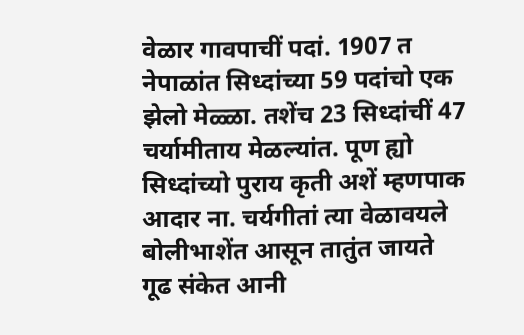वेळार गावपाचीं पदां. 1907 त नेपाळांत सिध्दांच्या 59 पदांचो एक झेलो मेळ्ळा. तशेंच 23 सिध्दांचीं 47 चर्यामीताय मेळल्यांत. पूण ह्यो सिध्दांच्यो पुराय कृती अशें म्हणपाक आदार ना. चर्यगीतां त्या वेळावयले बोलीभाशेंत आसून तातुंत जायते गूढ संकेत आनी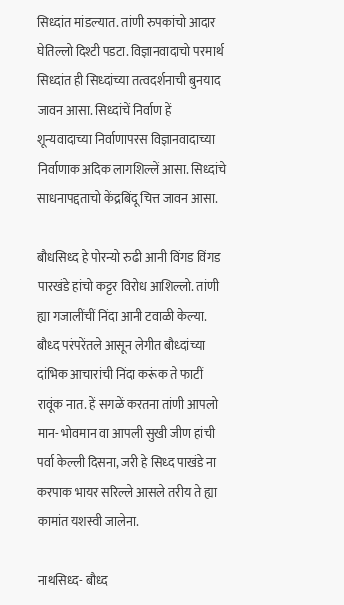सिध्दांत मांडल्यात. तांणी रुपकांचो आदार घेतिल्लो दिश्टी पडटा. विज्ञानवादाचो परमार्थ सिध्दांत ही सिध्दांच्या तत्वदर्शनाची बुनयाद जावन आसा. सिध्दांचें निर्वाण हें शून्यवादाच्या निर्वाणापरस विज्ञानवादाच्या निर्वाणाक अदिक लागशिल्लें आसा. सिध्दांचे साधनापद्दताचो केंद्रबिंदू चित्त जावन आसा.

बौधसिध्द हे पोरन्यो रुढी आनी विंगड विंगड पारखंडे हांचो कट्टर विरोध आशिल्लो. तांणी ह्या गजालींचीं निंदा आनी टवाळी केल्या. बौध्द परंपरेंतले आसून लेगीत बौध्दांच्या दांभिक आचारांची निंदा करूंक ते फाटीं रावूंक नात. हें सगळें करतना तांणी आपलो मान- भोवमान वा आपली सुखी जीण हांची पर्वा केल्ली दिसना, जरी हे सिध्द पाखंडे ना करपाक भायर सरिल्ले आसले तरीय ते ह्या कामांत यशस्वी जालेना.

नाथसिध्द- बौध्द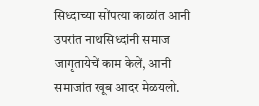सिध्दाच्या सोंपत्या काळांत आनी उपरांत नाथसिध्दांनी समाज जागृतायेचें काम केलें, आनी समाजांत खूब आदर मेळयलो.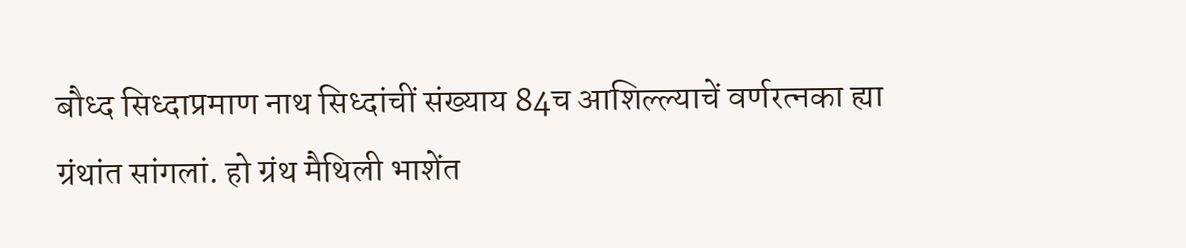बौध्द सिध्दाप्रमाण नाथ सिध्दांचीं संख्याय 84च आशिल्ल्याचें वर्णरत्नका ह्या ग्रंथांत सांगलां. हो ग्रंथ मैथिली भाशेंत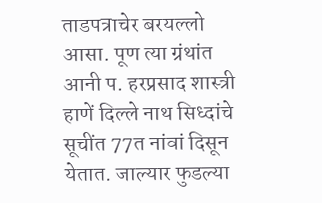ताडपत्राचेर बरयल्लो आसा. पूण त्या ग्रंथांत आनी प. हरप्रसाद शास्त्री हाणें दिल्ले नाथ सिध्दांचे सूचींत 77त नांवां दिसून येतात. जाल्यार फुडल्या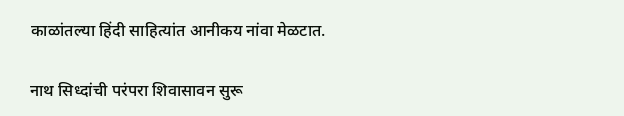काळांतल्या हिंदी साहित्यांत आनीकय नांवा मेळटात.

नाथ सिध्दांची परंपरा शिवासावन सुरू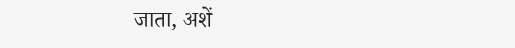जाता, अशें